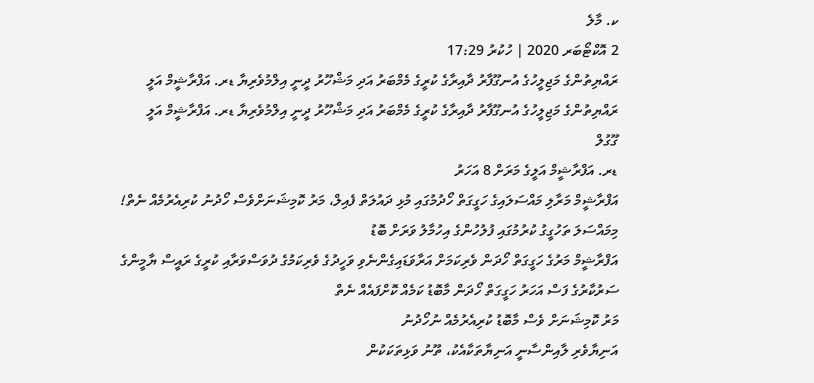ކ. މާލެ
2 އޮކްޓޯބަރ 2020 | ހުކުރު 17:29
ރައްޔިތުންގެ މަޖިލީހުގެ އުނގޫފާރު ދާއިރާގެ ކުރީގެ މެމްބަރު އަދި މަޝްހޫރު ދީނީ އިލްމުވެރިޔާ ޑރ. އަފްރާޝީމް އަލީ
ރައްޔިތުންގެ މަޖިލީހުގެ އުނގޫފާރު ދާއިރާގެ ކުރީގެ މެމްބަރު އަދި މަޝްހޫރު ދީނީ އިލްމުވެރިޔާ ޑރ. އަފްރާޝީމް އަލީ
ގޫގުލް
ޑރ. އަފްރާޝީމް އަލީގެ މަރަށް 8 އަހަރު
އަފްރާޝީމް މަރާލި މައްސަލައިގެ ހަގީގަތް ހޯދުމުގައި މުޅި ދައުލަތް ފެއިލް، މަރު ކޮމިޝަނަށްވެސް ހޯދުނު ކުރިއެރުމެއް ނެތް!
މިމައްސަލަ ތަހުގީގު ކުރުމުގައި ފުލުހުންގެ އިހުމާލު ވަރަށް ބޮޑު
އަފްރާޝީމް މަރުގެ ހަގީގަތް ހޯދަން ވެރިކަމަށް އަރާވަޑައިގެންނެވި ވަހީދުގެ ވެރިކަމުގެ ދުވަސްވަރާއި ކުރީގެ ރައީސް ޔާމީންގެ ސަރުކާރުގެ ފަސް އަހަރު ހަގީގަތް ހޯދަން މާބޮޑު ކަމެއް ކޮށްފައެއް ނެތް
މަރު ކޮމިޝަނަށް ވެސް މާބޮޑު ކުރިއެރުމެއް ނުހޯދުނު
އަނިޔާވެރި ލާއިންސާނީ އަނިޔާތަކާއެކު، ތޫނު ވަޅިތަކަކުން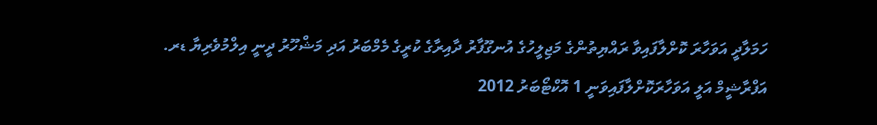ހަމަލާދީ އަވަހާރަ ކޮށްލާފައިވާ ރައްޔިތުންގެ މަޖިލީހުގެ އުނގޫފާރު ދާއިރާގެ ކުރީގެ މެމްބަރު އަދި މަޝްހޫރު ދީނީ އިލްމުވެރިޔާ ޑރ. އަފްރާޝީމް އަލީ އަވަހާރަކޮށްލާފައިވަނީ 1 އޮކްޓޯބަރު 2012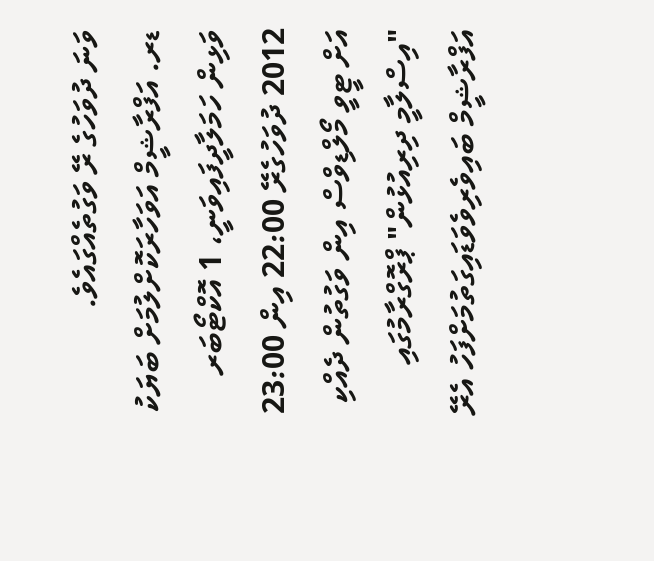ވަނަ ދުވަހުގެ ރޭ ވަގުތެއްގައެވެ.
ޑރ. އަފްރާޝީމް އަވަހާރަކޮށްލުމަށް ބަޔަކު ވަޅިން ހަމަލާދީފައިވަނީ، 1 އޮކްޓޯބަރ 2012 ދުވަހުގެރޭ 22:00 އިން 23:00 އަށް ޓީވީ މޯލްޑިވްސް އިން ވަގުތުން ދެއްކި "އިސްލާމީ ދިރިއުޅުން" ޕްރޮގްރާމުގައި އަފްރާޝީމް ބައިވެރިވެވަޑައިގަތުމަށްފަހު އެރޭ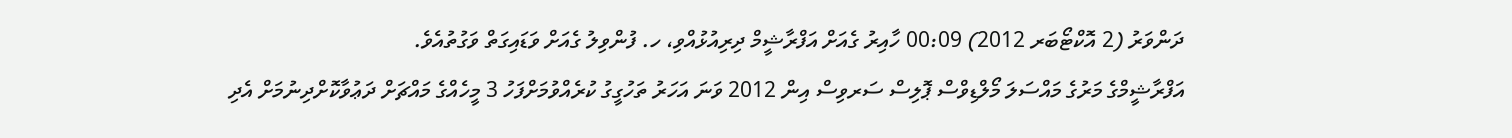ދަންވަރު (2 އޮކްޓޯބަރ 2012) 00:09 ހާއިރު ގެއަށް އަފްރާޝީމް ދިރިއުޅުއްވި، ހ. ފުންވިލު ގެއަށް ވަޑައިގަތް ވަގުތުއެވެ.
އަފްރާޝީމްގެ މަރުގެ މައްސަލަ މޯލްޑިވްސް ޕޮލިސް ސަރވިސް އިން 2012 ވަނަ އަހަރު ތަހުގީގު ކުރެއްވުމަށްފަހު 3 މީހެއްގެ މައްޗަށް ދަޢުވާކޮށްދިނުމަށް އެދި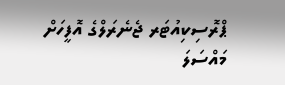ޕްރޮސިކިއުޓަރ ޖެނެރަލްގެ އޮފީހަށް މައްސަލަ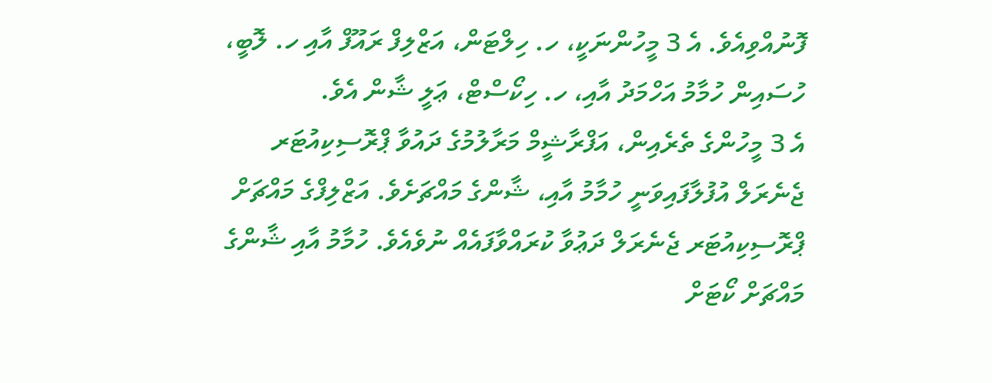ފޮނުއްވިއެވެ. އެ 3 މީހުންނަކީ، ހ. ހިލްޓަން، އަޒްލިފް ރައޫފް އާއި ހ. ލޮބީ، ހުސައިން ހުމާމު އަހްމަދު އާއި، ހ. ހިކޯސްޓް، ޢަލީ ޝާން އެވެ.
އެ 3 މީހުންގެ ތެރެއިން، އަފްރާޝީމް މަރާލުމުގެ ދައުވާ ޕްރޮސިކިއުޓަރ ޖެނެރަލް އުފުލާފައިވަނީ ހުމާމު އާއި، ޝާންގެ މައްޗަށެވެ. އަޒްލިފްގެ މައްޗަށް ޕްރޮސިކިއުޓަރ ޖެނެރަލް ދަޢުވާ ކުރައްވާފައެއް ނުވެއެވެ. ހުމާމު އާއި ޝާންގެ މައްޗަށް ކޯޓަށް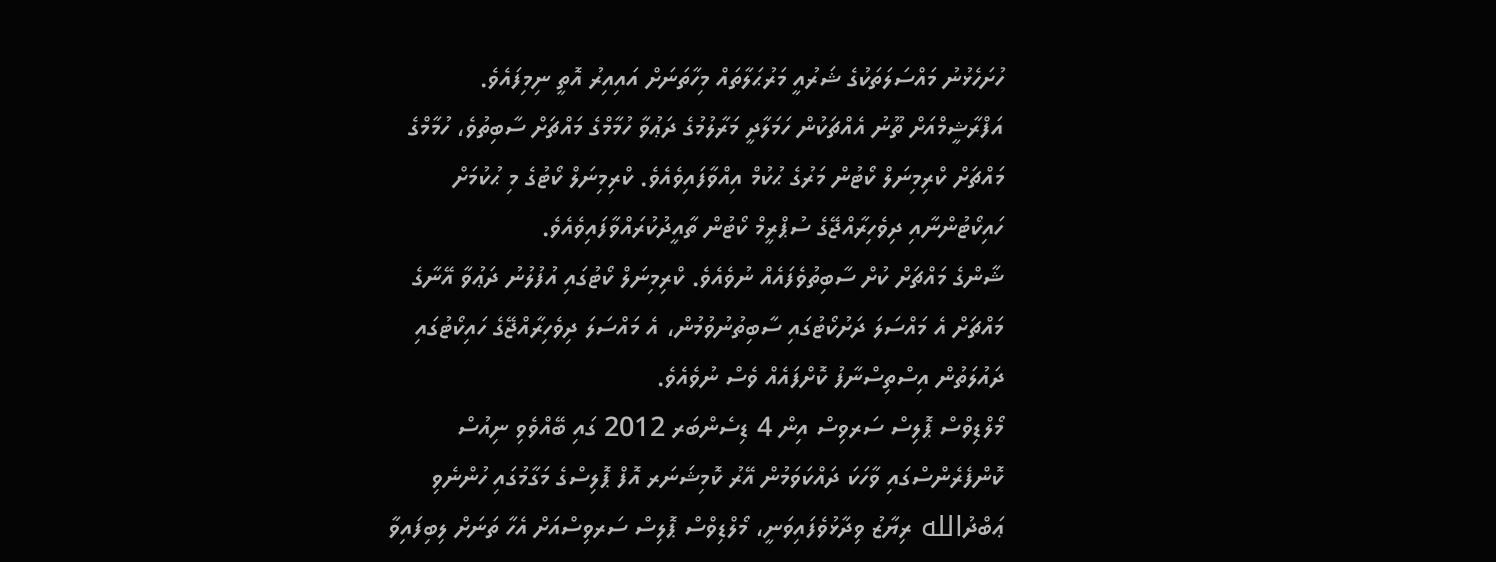ހުށަހެޅުނު މައްސަލަތަކުގެ ޝަރުއީ މަރުޙަލާތައް މިހާތަނަށް އައިއިރު އޮތީ ނިމިފައެވެ.
އަފްރާޝީމްއަށް ތޫނު އެއްޗަކުން ހަމަލާދީ މަރާލުމުގެ ދަޢުވާ ހުމާމްގެ މައްޗަށް ސާބިތުވެ، ހުމާމްގެ މައްޗަށް ކްރިމިނަލް ކޯޓުން މަރުގެ ޙުކުމް އިއްވާފައިވެއެވެ. ކްރިމިނަލް ކޯޓުގެ މި ޙުކުމަށް ހައިކޯޓުންނާއި ދިވެހިރާއްޖޭގެ ސުޕްރީމް ކޯޓުން ތާއީދުކުރައްވާފައިވެއެވެ.
ޝާންގެ މައްޗަށް ކުށް ސާބިތުވެފައެއް ނުވެއެވެ. ކްރިމިނަލް ކޯޓުގައި އުފުލުނު ދަޢުވާ އޭނާގެ މައްޗަށް އެ މައްސަލަ ދަށުކޯޓުގައި ސާބިތުނުވުމުން، އެ މައްސަލަ ދިވެހިރާއްޖޭގެ ހައިކޯޓުގައި ދައުލަތުން އިސްތިސްނާފު ކޮށްފައެއް ވެސް ނުވެއެވެ.
މޯލްޑިވްސް ޕޮލިސް ސަރވިސް އިން 4 ޑިސެންބަރ 2012 ގައި ބޭއްވެވި ނިއުސް ކޮންފެރެންސްގައި ވާހަކަ ދައްކަވަމުން އޭރު ކޮމިޝަނަރ އޮފް ޕޮލިސްގެ މަގާމުގައި ހުންނެވި ޢަބްދުالله ރިޔާޒު ވިދާޅުވެފައިވަނީ، މޯލްޑިވްސް ޕޮލިސް ސަރވިސްއަށް އެހާ ތަނަށް ލިބިފައިވާ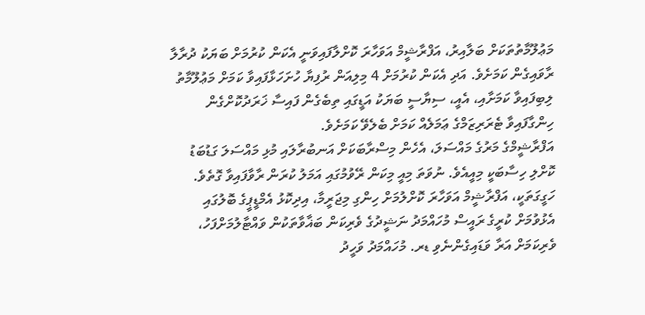މަޢުލޫމާތުތަކަށް ބަލާއިރު، އަފްރާޝީމް އަވަހާރަ ކޮށްލާފައިވަނީ އެކަން ކުރުމަށް ބަޔަކު ދުރާލާ ރާވައިގެން ކަމަށެވެ. އަދި އެކަން ކުރުމަށް 4 މިލިއަން ރުފިޔާ ހުށަހަޅާފައިވާ ކަމަށް މަޢުލޫމާތު ލިބިފައިވާ ކަމަށާއި، އެއީ، ސިޔާސީ ބަޔަކު އަޑީގައި ތިބެގެން ފައިސާ ޚަރަދުކޮށްގެން ހިންގާފައިވާ ޓެރަރިޒަމްގެ ޢަމަލެއް ކަމަށް ބެލެވޭ ކަމަށެވެ.
އަފްރާޝީމްގެ މަރުގެ މައްސަލަ، އެހެން މިސްރާބަކަށް އަނބުރާލައި މުޅި މައްސަލަ ގަޑުބަޑު ކޮށްލި ހިސާބަކީ މިއީއެވެ. ނުވަތަ މިއީ މިކަން ރޭވުމުގައި އަމަލު ކުރަން ރާވާފައިވާ ގޮތެވެ. ހަގީގަތަކީ، އަފްރާޝީމް އަވަހާރަ ކޮށްލުމަށް ހިންގި މިޖަރީމާ، އިދިކޮޅު އެމްޑީޕީގެ ބޮލުގައި އެޅުވުމަށް ކުރީގެ ރައީސް މުހައްމަދު ނަޝީދުގެ ވެރިކަން ބަޣާވާތަކުން ވައްޓާލުމަށްފަހު، ވެރިކަމަށް އަރާ ވަޑައިގެންނެވި ޑރ. މުހައްމަދު ވަހީދު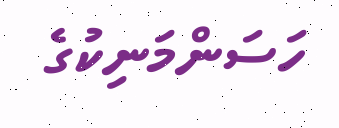ހަސަންމަނިކުގެ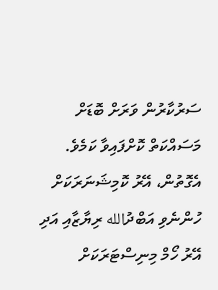ސަރުކާރުން ވަރަށް ބޮޑަށް މަސައްކަތް ކޮށްފައިވާ ކަމެވެ.
އެގޮތުން، އޭރު ކޮމިޝަނަރަކަށް ހުންނެވި އަބްދުالله ރިޔާޒާއި އަދި އޭރު ހޯމް މިނިސްޓަރަކަށް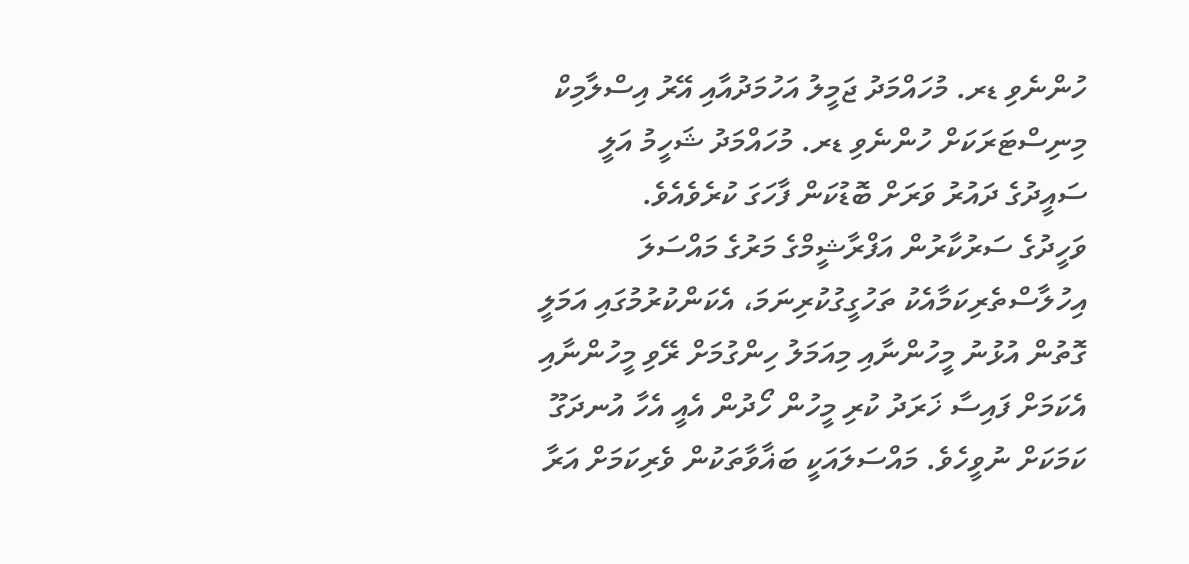ހުންނެވި ޑރ. މުހައްމަދު ޖަމީލު އަހުމަދުއާއި އޭރު އިސްލާމިކް މިނިސްޓަރަކަށް ހުންނެވި ޑރ. މުހައްމަދު ޝަހީމު އަލީ ސައީދުގެ ދައުރު ވަރަށް ބޮޑުކަން ފާހަގަ ކުރެވެއެވެ.
ވަހީދުގެ ސަރުކާރުން އަފްރާޝީމްގެ މަރުގެ މައްސަލަ އިހުލާސްތެރިކަމާއެކު ތަހުގީގުކުރިނަމަ، އެކަންކުރުމުގައި އަމަލީ ގޮތުން އުޅުނު މީހުންނާއި މިއަމަލު ހިންގުމަށް ރޭވި މީހުންނާއި އެކަމަށް ފައިސާ ޚަރަދު ކުރި މީހުން ހޯދުން އެއީ އެހާ އުނދަގޫ ކަމަކަށް ނުވީހެވެ. މައްސަލައަކީ ބަޣާވާތަކުން ވެރިކަމަށް އަރާ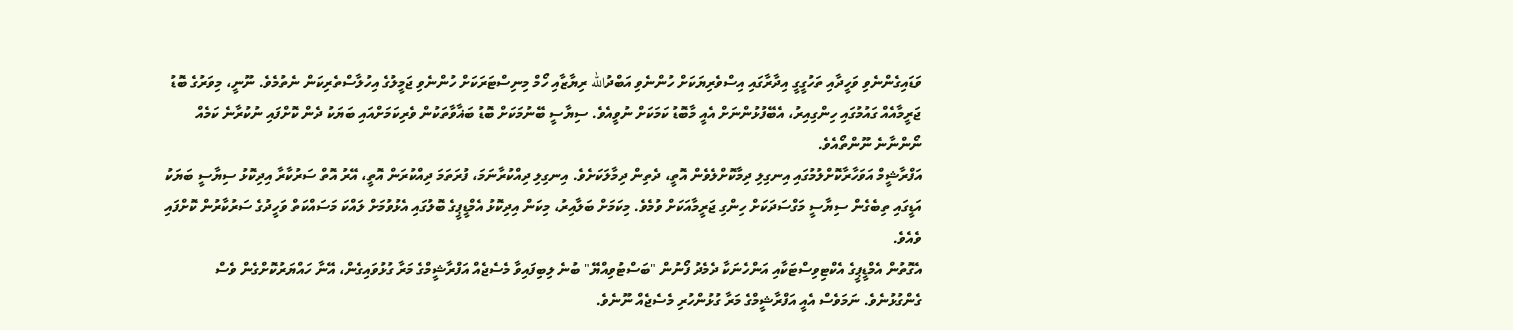ވަޑައިގެންނެވި ވަހީދާއި ތަހުގީގީ އިދާރާގައި އިސްވެރިޔަކަށް ހުންނެވި އަބްދުالله ރިޔާޒާއި ހޯމް މިނިސްޓަރަކަށް ހުންނެވި ޖަމީލުގެ އިހުލާސްތެރިކަން ނެތުމެވެ. ނޫނީ، މިވަރުގެ ބޮޑު ޖަރީމާއެއް ގައުމުގައި ހިންގިއިރު، އެބޭފުޅުންނަށް އެއީ މާބޮޑު ކަމަކަށް ނުވީއެވެ. ސިޔާސީ ބޭނުމަކަށް ބޮޑު ބަޣާވާތަކުން ވެރިކަމަށްއައި ބަޔަކު ދެން ކޮށްފައި ނުކުރާނެ ކަމެއް ނޯންނާނެ ނޫންތޯއެވެ.
އަފްރާޝީމް އަވަހާރާކޮށްލުމުގައި އިނގިލި ދިމާކޮށްލެވެން އޮތީ، ދެތިން ދިމާލަކަށެވެ. އިނގިލި ދިއްކުރާނަމަ، ފުރަތަމަ ދިއްކުރަން އޮތީ، އޭރު އޮތް ސަރުކާރާ އިދިކޮޅު ސިޔާސީ ބަޔަކު އަޑީގައި ތިބެގެން ސިޔާސީ މަގްސަދަކަށް ހިންގި ޖަރީމާއަކަށް ވުމެވެ. މިކަމަށް ބަލާއިރު، މިކަން އިދިކޮޅު އެމްޑީޕީގެ ބޮލުގައި އެޅުވުމަށް ލައްކަ މަސައްކަތް ވަހީދުގެ ސަރުކާރުން ކޮށްފައި ވެއެވެ.
އެގޮތުން އެމްޑީޕީގެ އެކްޓިވިސްޓަކާއި އަންހެނަކާ ދެމެދު ފޯނުން "ބަސްޓުވިއްޔޭ" ބުނެ ލިބިފައިވާ މެސެޖެއް އަފްރާޝީމްގެ މަރާ ގުޅުވައިގެން، އޭނާ ހައްޔަރުކޮށްގެން ވެސް ގެންގުޅުނެވެ. ނަމަވެސް އެއީ އަފްރާޝީމްގެ މަރާ ގުޅުންހުރި މެސެޖެއް ނޫނެވެ.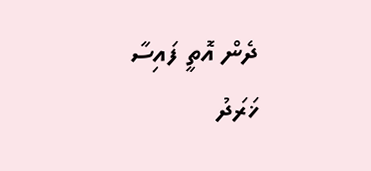ދެން އޮތީ ފައިސާ ޚަރަދު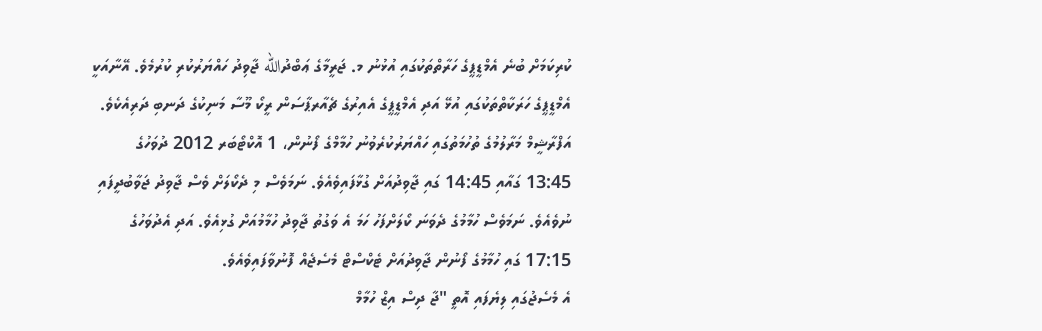ކުރިކަމަށް ބުނެ އެމްޑީޕީގެ ހަރާތްތަކުގައި އުޅުނު މ. ޖަރީމާގެ ޢަބްދުالله ޖާވިދު ހައްޔަރުކުރި ކުރުމެވެ. އޭނާއަކީ އެމްޑީޕީގެ ހަރަކާތްތަކުގައި އުޅޭ އަދި އެމްޑީޕީގެ އެއިރުގެ ޗެއާރޕާސަން ރީކޯ މޫސާ މަނިކުގެ ދަނބި ދަރިއެކެވެ.
އަފްރާޝީމް މަރާލުމުގެ ތުހުމަތުގައި ހައްޔަރުކުރެވުނު ހުމާމްގެ ފޯނުން، 1 އޮކްޓޯބަރ 2012 ދުވަހުގެ 13:45 ގައާއި 14:45 ގައި ޖާވިދުއަށް ގުޅާފައިވެއެވެ. ނަމަވެސް މި ދެކޯލަށް ވެސް ޖާވިދު ޖަވާބުދީފައި ނުވެއެވެ. ނަމަވެސް ހުމާމުގެ ދެވަނަ ކޯލަށްފަހު ހަމަ އެ ވަގުތު ޖާވިދު ހުމާމުއަށް ގުޅިއެވެ. އަދި އެދުވަހުގެ 17:15 ގައި ހުމާމުގެ ފޯނުން ޖާވިދުއަށް ޓެކްސްޓް މެސެޖެއް ފޮނުވާފައިވެއެވެ.
އެ މެސެޖުގައި ލިޔެފައި އޮތީ "ޖާ ދިސް އިޒް ހުމާމް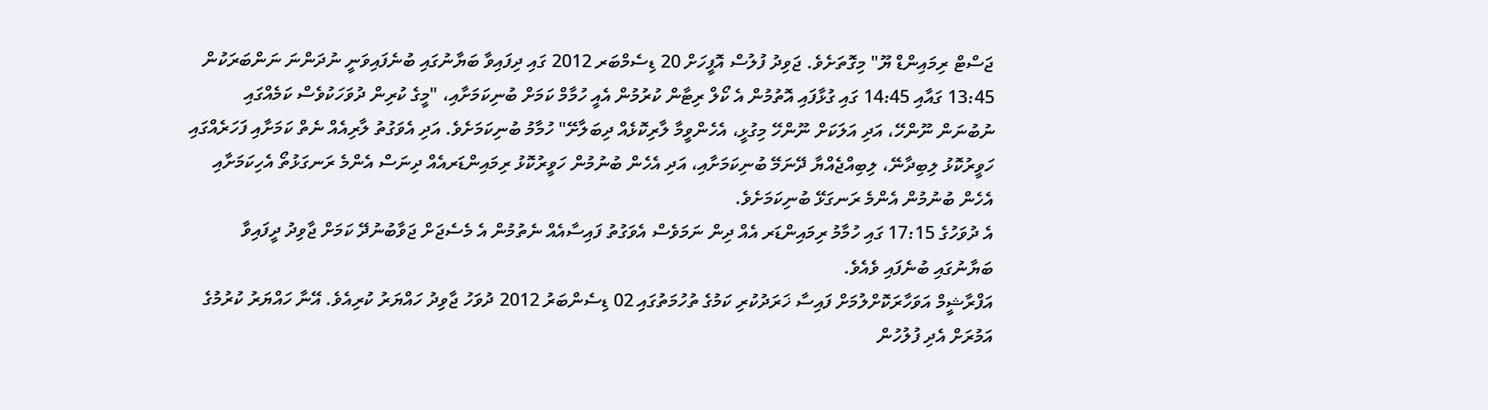ޖަސްޓް ރިމައިންޑް ޔޫ" މިގޮތަށެވެ. ޖަވިދު ފުލުސް އޮފީހަށް 20 ޑިސެމްބަރ 2012 ގައި ދިފައިވާ ބަޔާނުގައި ބުނެފައިވަނީ ނުދަންނަ ނަންބަރަކުން 13:45 ގައާއި 14:45 ގައި ގުޅާފައި އޮތުމުން އެ ކޯލް ރިޓާން ކުރުމުން އެއީ ހުމާމް ކަމަށް ބުނިކަމަށާއި، "މީގެ ކުރިން ދުވަހަކުވެސް ކަމެއްގައި ނުބުނަން ނޫންހޭ، އަދި އަލަކަށް ނޫންހޭ މިގުޅީ، އެހެންވީމާ ލާރިކޮޅެއް ދިބަލާށޭ" ހުމާމު ބުނިކަމަށެވެ. އަދި އެވަގުތު ލާރިއެއް ނެތް ކަމަށާއި ފަހަރެއްގައި ހަވީރުކޮޅު ލިބިދާނޭ، ލިބިއްޖެއްޔާ ދޭނަމޭ ބުނިކަމަށާއި، އަދި އެހެން ބުނުމުން ހަވީރުކޮޅު ރިމައިންޑަރއެއް ދިނަސް އެންމެ ރަނގަޅުތޯ އެހިކަމަށާއި އެހެން ބުނުމުން އެންމެ ރަނގަޅޭ ބުނިކަމަށެވެ.
އެ ދުވަހުގެ 17:15 ގައި ހުމާމު ރިމައިންޑަރ އެއް ދިން ނަމަވެސް އެވަގުތު ފައިސާއެއް ނެތުމުން އެ މެސެޖަށް ޖަވާބުނުދޭ ކަމަށް ޖާވިދު ދީފައިވާ ބަޔާނުގައި ބުނެފައި ވެއެވެ.
އަފްރާޝީމް އަވަހާރަކޮށްލުމަށް ފައިސާ ޚަރަދުކުރި ކަމުގެ ތުހުމަތުގައި 02 ޑިސެންބަރު 2012 ދުވަހު ޖާވިދު ހައްޔަރު ކުރިއެވެ. އޭނާ ހައްޔަރު ކުރުމުގެ އަމުރަށް އެދި ފުލުހުން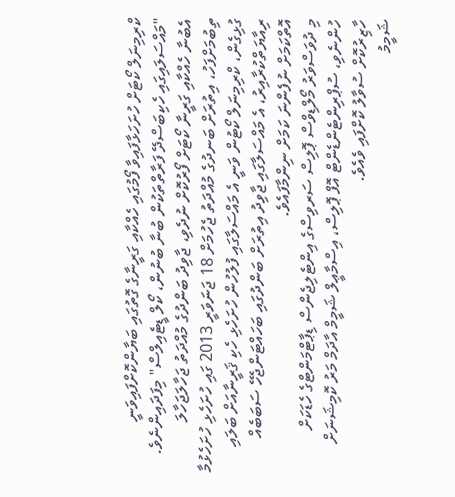ކްރިމިނަލް ކޯޓަށް ހުށަހަޅާފައިވާ ފޯމުގައި ހެއްކާއި ގަރީނާގެ ގޮތުގައި ބަޔާންކޮށްފައިވަނީ "މައްސަލައިގައި ހެކިބަސްދޭ ފަރާތްތަކުން ބުނާ ބުނުން، ކޯލް ޑީޓެއިލްސް" މިފަދައިންނެވެ.
އެބުނާ ހެއްކާއި ގަރީނާ ކޯޓަށް ފޯރުކޮށް ނުދެވި، ޖާވިދު ބަންދުގެ މުއްދަތު ޖަހާލަޖަހާލަ ތިބުމަށްފަހު، އިތުރަށް ބަނދުގެ މުއްދަތު ޖެހުމަށް 18 ޖަނަވަރީ 2013 ގައި ހުށަހެޅި ހުށަހެޅުމާ ގުޅިގެން، ކްރިމިނަލް ކޯޓުން ވަނީ އެ މައްސަލާގައި ފުލުހުން ހުށަހެޅި ހެކި ޤަރީނާއަށް ބަލައި ރިއާޔަތްކުރާއިރު، އެ މައްސަލާގައި ޖާވިދު އިތުރަށް ބަންދުގައި ބަހައްޓަންޖެހޭ ސަބަބެއް އޮތްކަމަށް ނުފެންނަ ކަމަށް ނިންމާފައެވެ.
މި ދުވަސްވަރު މޯލްޑިވްސް ޕޮލިސް ސަރވިސްގެ އިންޓެލިޖެންސް ޑިޕާޓްމަންޓްގެ ހެޑަކަށް ހުންނެވި، ސުޕްރިންޓެންޑެންޓް އޮފް ޕޮލިސް، އިސްމާޢީލް ޝަމީމް އާދަމް މަރު ކޮމިޝަނަށް ހާޒިރުކޮށް ސުވާލު ކޮށްފައި ވެއެވެ.
ޝަމީމު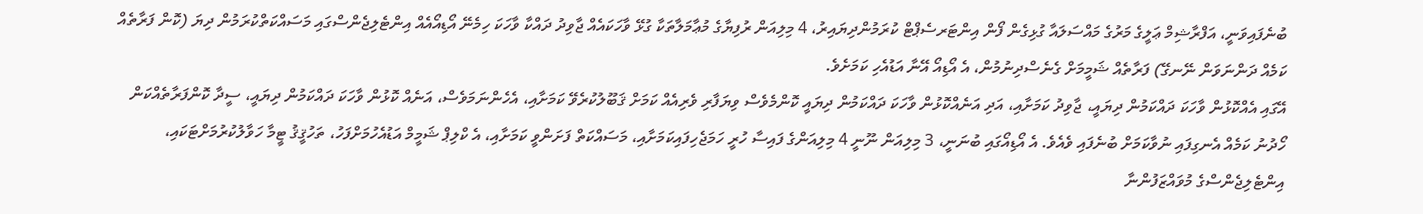ބުނެފައިވަނީ، އަފްރާޝިމް ޢަލީގެ މަރުގެ މައްސަލައާ ގުޅިގެން ފޯން އިންޓަރސެޕްޓް ކުރަމުންދިޔައިރު، 4 މިލިއަން ރުފިޔާގެ މުޢާމަލާތަކާ ގުޅޭ ވާހަކައެއް ޖާވިދު ދައްކާ ވާހަކަ ހިމެނޭ އޯޑިއޯއެއް އިންޓެލިޖެންސްގައި މަސައްކަތްކުރަމުން ދިޔަ (ކޮން ފަރާތެއް ކަމެއް ދަންނަވަން ނޭނގޭ) ފަރާތެއް ޝަމީމަށް ގެނެސްދިނުމުން، އެ އޯޑިއޯ އޭނާ އަޑުއެހި ކަމަށެވެ.
އޭގައި އެއްކޮޅުން ވާހަކަ ދައްކަމުން ދިޔައީ، ޖާވިދު ކަމަށާއި، އަދި އަނެއްކޮޅުން ވާހަކަ ދައްކަމުން ދިޔައީ ކޮންމެވެސް ވިޔަފާރި ވެރިއެއް ކަމަށް ޤަބޫލުކުރެވޭ ކަމަށާއި، އެހެންނަމަވެސް، އަނެއް ކޮޅުން ވާހަކަ ދައްކަމުން ދިޔައީ، ސީދާ ކޮންފަރާތެއްކަން ހޯދުނު ކަމެއް އެނގިފައި ނުވާކަމަށް ބުނެފައި ވެއެވެ. އެ އޯޑިއޯގައި ބުނަނީ، 3 މިލިއަން ނޫނީ 4 މިލިއަންގެ ފައިސާ ހުރީ ހަމަޖެހިފައިކަމަށާއި، މަސައްކަތް ފަށަންވީ ކަމަށާއި، އެ ކްލިޕް ޝަމީމް އަޑުއެހުމަށްފަހު، ތަހުޤީޤު ޓީމާ ހަވާލުކުރުމަށްޓަކައި، އިންޓެލިޖެންސްގެ މުވައްޒަފުންނާ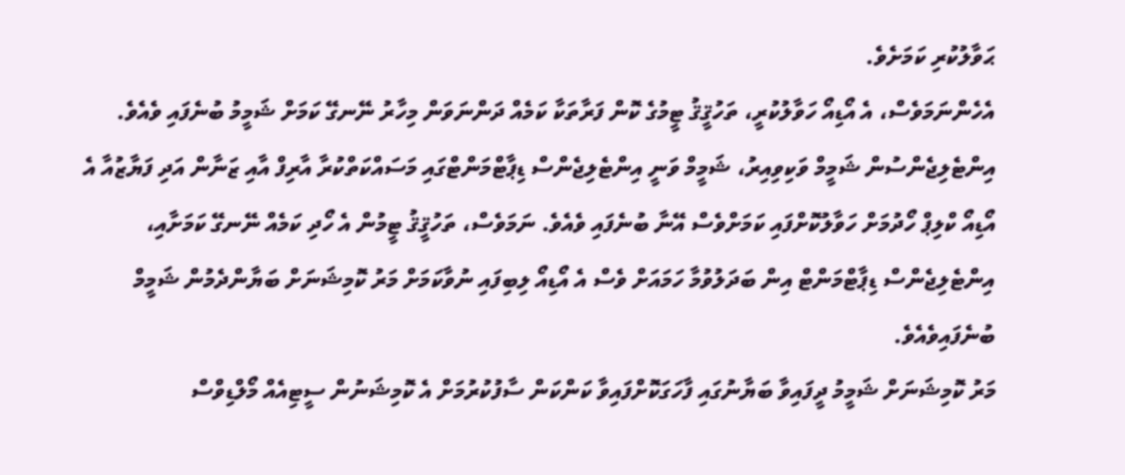ޙަވާލުކުރި ކަމަށެވެ.
އެހެންނަމަވެސް، އެ އޯޑިއޯ ހަވާލުކުރީ، ތަހުޤީޤު ޓީމުގެ ކޮން ފަރާތަކާ ކަމެއް ދަންނަވަން މިހާރު ނޭނގޭ ކަމަށް ޝަމީމު ބުނެފައި ވެއެވެ. އިންޓެލިޖެންސުން ޝަމީމް ވަކިވިއިރު، ޝަމީމް ވަނީ އިންޓެލިޖެންސް ޑިޕާޓްމަންޓްގައި މަސައްކަތްކުރާ އާރިފް އާއި ޒަނާން އަދި ފަޔާޒުއާ އެ އޯޑިއޯ ކްލިޕް ހޯދުމަށް ހަވާލުކޮށްފައި ކަމަށްވެސް އޭނާ ބުނެފައި ވެއެވެ. ނަމަވެސް، ތަހުޤީޤު ޓީމުން އެ ހޯދި ކަމެއް ނޭނގޭ ކަމަށާއި، އިންޓެލިޖެންސް ޑިޕާޓްމަންޓް އިން ބަދަލުވުމާ ހަމައަށް ވެސް އެ އޯޑިއޯ ލިބިފައި ނުވާކަމަށް މަރު ކޮމިޝަނަށް ބަޔާންދެމުން ޝަމީމް ބުނެފައިވެއެވެ.
މަރު ކޮމިޝަނަށް ޝަމީމު ދީފައިވާ ބަޔާނުގައި ފާހަގަކޮށްފައިވާ ކަންކަން ސާފުކުރުމަށް އެ ކޮމިޝަނުން ސީޓިއެއް މޯލްޑިވްސް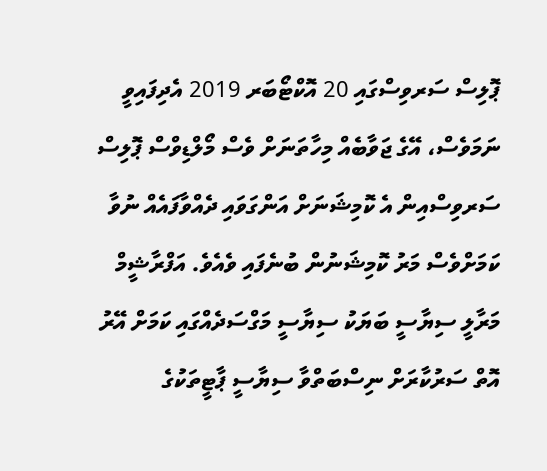ޕޮލިސް ސަރވިސްގައި 20 އޮކްޓޯބަރ 2019 އެދިފައިވީ ނަމަވެސް، އޭގެ ޖަވާބެއް މިހާތަނަށް ވެސް މޯލްޑިވްސް ޕޮލިސް ސަރވިސްއިން އެ ކޮމިޝަނަށް އަންގަވައި ދެއްވާފައެއް ނުވާ ކަމަށްވެސް މަރު ކޮމިޝަނުން ބުނެފައި ވެއެވެ. އަފްރާޝީމް މަރާލީ ސިޔާސީ ބަޔަކު ސިޔާސީ މަގްސަދެއްގައި ކަމަށް އޭރު އޮތް ސަރުކާރަށް ނިސްބަތްވާ ސިޔާސީ ޕާޓީތަކުގެ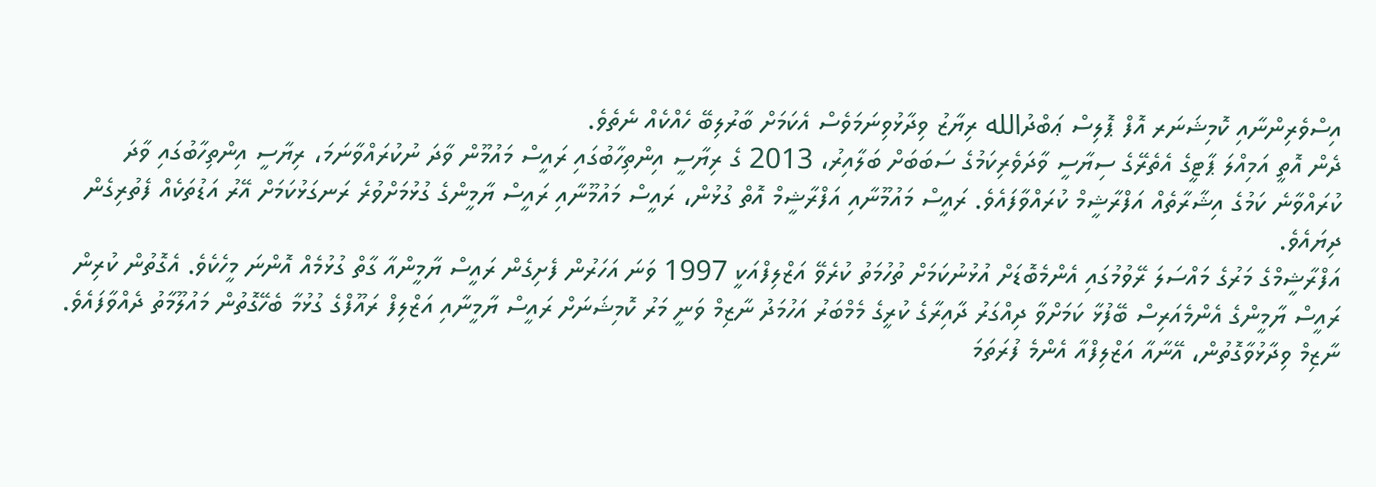އިސްވެރިންނާއި ކޮމިޝަނަރ އޮފް ޕޮލިސް ޢަބްދުالله ރިޔާޒު ވިދާޅުވިނަމަވެސް އެކަމަށް ބާރުލިބޭ ހެއްކެއް ނެތެވެ.
ދެން އޮތީ އަމިއްލަ ޕާޓީގެ އެތެރޭގެ ސިޔާސީ ވާދަވެރިކަމުގެ ސަބަބަށް ބަލާއިރު، 2013 ގެ ރިޔާސީ އިންތިހާބުގައި ރައީސް މައުމޫން ވާދަ ނުކުރައްވާނަމަ، ރިޔާސީ އިންތިހާބުގައި ވާދަ ކުރައްވާނެ ކަމުގެ އިޝާރާތެއް އަފްރާޝީމް ކުރައްވާފައެވެ. ރައީސް މައުމޫނާއި އަފްރާޝީމް އޮތް ގުޅުން، ރައީސް މައުމޫނާއި ރައީސް ޔާމީންގެ ގުޅުމަށްވުރެ ރަނގަޅުކަމަށް އޭރު އަޑުތަކެއް ފެތުރިގެން ދިޔައެވެ.
އަފްރާޝީމްގެ މަރުގެ މައްސަލަ ރޭވުމުގައި އެންމެބޮޑަށް އުޅުނުކަމަށް ތުހުމަތު ކުރެވޭ އަޒްލިފްއަކީ 1997 ވަނަ އަހަރުން ފެށިގެން ރައީސް ޔާމީންއާ ގާތް ގުޅުމެއް އޮންނަ މީހެކެވެ. އެގޮތުން ކުރިން ރައީސް ޔާމީންގެ އެންމެއަރިސް ބޭފުޅާ ކަމަށްވާ ދިއްގަރު ދާއިރާގެ ކުރީގެ މެމްބަރު އަހުމަދު ނާޒިމް ވަނީ މަރު ކޮމިޝަނަށް ރައީސް ޔާމީނާއި އަޒްލިފް ރައޫފްގެ ގުޅުމާ ބެހޭގޮތުން މައުލޫމާތު ދެއްވާފައެވެ.
ނާޒިމް ވިދާޅުވާގޮތުން، އޭނާއާ އަޒްލިފްއާ އެންމެ ފުރަތަމަ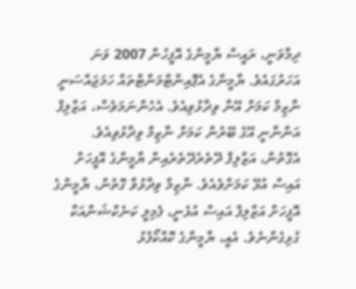ދިމާވަނީ، ރައީސް ޔާމީންގެ އޮފީހުން 2007 ވަނަ އަހަރުގައެވެ. ޔާމީންގެ އެޕޮއިންޓްމަންޓްތައް ހަމަޖައްސަނީ ނާޒިމް ކަމަށް އޭނާ ވިދާޅުވިއެވެ. އެހެންނަމަވެސް، އަޒްލިފް އަންނާނީ އޭގެ ބޭރުން ކަމަށް ނާޒިމް ވިދާޅުވިއެވެ.
އެގޮތުން، އަޒްލިފް ދޭތެރެދޭތެރެއިން ޔާމީންގެ އޮފީހަށް އައިސް އުޅޭ ކަމަށްވެއެވެ. ނާޒިމް ވިދާޅުވާ ގޮތުން، ޔާމީންގެ އޮފީހަށް އަޒްލިފް އައިސް އުޅެނީ، ފެމިލީ ކަނެކްޝަންއަކާ ގުޅިގެންނެވެ. އެއީ، ޔާމީންގެ ކޮއްކޯފުޅު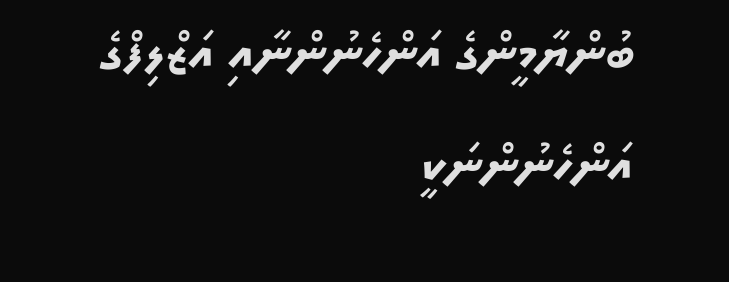ބުންޔާމީންގެ އަންހެނުންނާއި އަޒްލިފްގެ އަންހެނުންނަކީ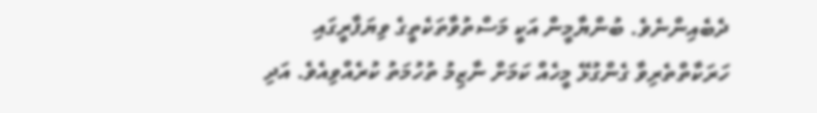ދެބެއިންނެވެ. ބުންޔާމީން އަކީ މަސްތުވާތަކެތީގެ ވިޔަފާރީގައި ހަރަކާތްތެރިވާ ގެންގުޅޭ މީހެއް ކަމަށް ނާޒިމު ތުހުމަތު ކުރެއްވިއެވެ. އަދި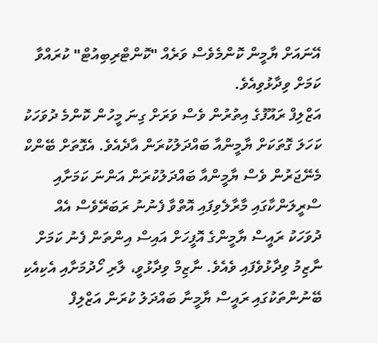އޭނައަށް ޔާމީން ކޮންމެވެސް ވަރެއް "ކޮންޓްރިބިއުޓް" ކުރައްވާ ކަމަށް ވިދާޅުވިއެވެ.
އަޒްލިފް ރައޫފުގެ އިތުރުން ވެސް ވަރަށް ގިނަ މީހުން ކޮންމެ ދުވަހަކު ކަހަލަ ގޮތަކަށް ޔާމީންއާ ބައްދަލުކުރަން އާދެއެވެ. އެގޮތަށް ބޭންކް މެނޭޖަރުން ވެސް ޔާމީންއާ ބައްދަލުކުރަން އަންނަ ކަމަށާއި ސްރީލަންކާގައި މާރާލެވިފައި އޮތްވާ ފެނުނު ރަބަރޭވެސް އެއް ދުވަހަކު ރައީސް ޔާމީންގެ އޮފީހަށް އައިސް އިންތަން ފެނު ކަމަށް ނާޒިމު ވިދާޅުވެފައި ވެއެވެ. ނާޒިމް ވިދާޅުވީ، ލާރި ހޯދުމަށާއި އެކިއެކި ބޭނުންތަކުގައި ރައީސް ޔާމީނާ ބައްދަލު ކުރަން އަޒްލިފް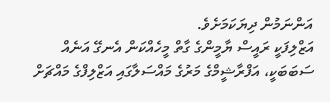އަންނަމުން ދިޔަކަމަށެވެ.
އަޒްލިފަކީ ރައީސް ޔާމީންގެ ގާތް މީހެއްކަން އެނގޭ އަނެއް ސަބަބަކީ، އަފްރާޝީމްގެ މަރުގެ މައްސަލާގައި އަޒްލިފްގެ މައްޗަށް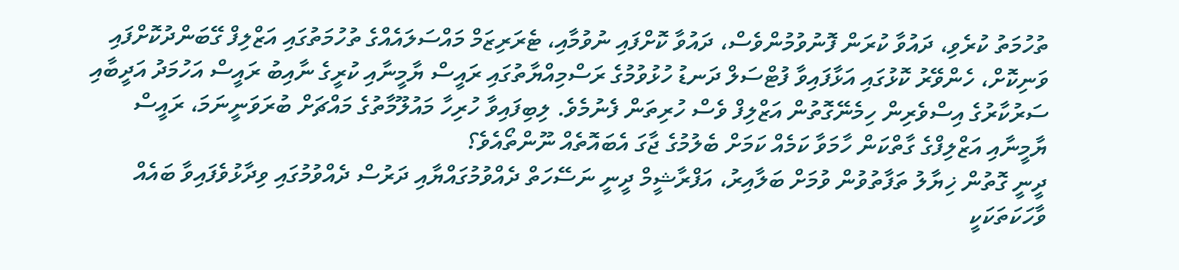ތުހުމަތު ކުރެވި، ދައުވާ ކުރަން ފޮނުވުމުންވެސް، ދައުވާ ކޮށްފައި ނުވުމާއި، ޓެރަރިޒަމް މައްސަލައެއްގެ ތުހުމަތުގައި އަޒްލިފް ގޭބަންދުކޮށްފައި ވަނިކޮށް، ހެންވޭރު ކޮޅުގައި އަޅާފައިވާ ފުޓްސަލް ދަނޑު ހުޅުވުމުގެ ރަސްމިއްޔާތުގައި ރައީސް ޔާމީނާއި ކުރީގެ ނާއިބު ރައީސް އަހުމަދު އަދީބާއި ސަރުކާރުގެ އިސްވެރިން ހިމެނޭގޮތުން އަޒްލިފް ވެސް ހުރިތަން ފެނުމެވެ. ލިބިފައިވާ ހުރިހާ މައުލޫމާތުގެ މައްޗަށް ބުރަވަނީނަމަ، ރައީސް ޔާމީނާއި އަޒްލިފްގެ ގާތްކަން ހާމަވާ ކަމެއް ކަމަށް ބެލުމުގެ ޖާގަ އެބައޮތެއް ނޫންތޯއެވެ؟
ދީނީ ގޮތުން ޚިޔާލު ތަފާތުވުން ވުމަށް ބަލާއިރު، އަފްރާޝީމް ދީނީ ނަސޭހަތް ދެއްވުމުގައްޔާއި ދަރުސް ދެއްވުމުގައި ވިދާޅުވެފައިވާ ބައެއް ވާހަކަތަކަކީ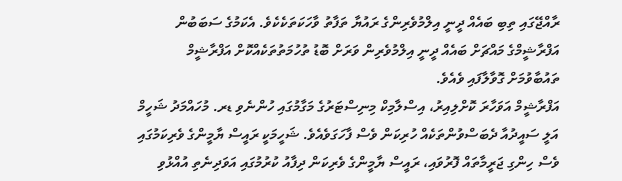ރާއްޖޭގައި ތިބި ބައެއް ދީނީ އިލްމުވެރިންގެ ރައުޔާ ތަފާތު ވާހަކަތަކެކެވެ. އެކަމުގެ ސަބަބުން އަފްރާޝީމްގެ މައްޗަށް ބައެއް ދީނީ އިލްމުވެރިން ވަރަށް ބޮޑު ތުހުމަތުތަކެއްކޮށް އަފްރާޝީމް ތައުބާވުމަށް ގޮވާލާފައި ވެއެވެ.
އަފްރާޝީމް އަވަހާރަ ކޮށްލިއިރު، އިސްލާމިކް މިނިސްޓަރުގެ މަގާމުގައި ހުންނެވި ޑރ. މުހައްމަދު ޝަހީމް އަލީ ސައީދުއާ ދެބަސްވުންތަކެއް ހުރިކަން ވެސް ފާހަގަވެއެވެ. ޝަހީމަކީ ރައީސް ޔާމީންގެ ވެރިކަމުގައި ވެސް ހިންގި ޖަރީމާތައް ފޮރުވައި، ރައީސް ޔާމީންގެ ވެރިކަން ދިފާއު ކުރުމުގައި އަވަދިނެތި އުއްޅުވި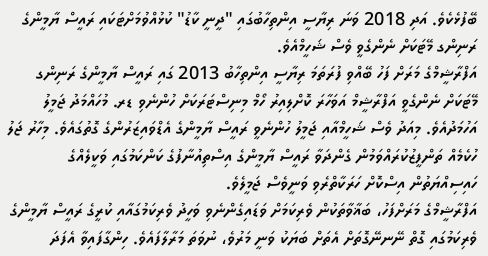ބޭފުޅެކެވެ. އަދި 2018 ވަނަ ރިޔާސީ އިންތިހާބުގައި "ދީނީ ކާޑު" ކުޅުއްވުމަށްޓަކައި ރައީސް ޔާމީންގެ ރަނިންގ މޭޓަކަށް ނެންގެވީ ވެސް ޝަހީމްއެވެ.
އަފްރާޝީމްގެ މަރަށް ފަހު ބޭއްވި ފުރަތަމަ ރިޔާސީ އިންތިހާބު 2013 ގައި ރައީސް ޔާމީންގެ ރަނިންގ މޭޓަކަށް ނެންގެވީ އަފްރާޝީމް އަވަހާރަ ކޮށްލިއިރު ހޯމް މިނިސްޓަރަކަށް ހުންނެވި ޑރ. މުހައްމަދު ޖަމީލު އަހުމަދުއެވެ. މިއަދު ވެސް ޝަހީމްއާއި ޖަމީލު ހުންނެވީ ރައީސް ޔާމީންގެ އެޑްވައިޒަރުންގެ ގޮތުގައެވެ. މިހާރު ޖަލު ހުކެމެއް ތަންފީޒުކުރައްވަމުން ގެންދަވާ ރައީސް ޔާމީންގެ އިސްތިއުނާފުގެ ކަންކަމުގައި ވަކީލެއްގެ ހައިސިއްޔަތުން އިސްކޮށް ހަރަކާތްރެވި ވަނީވެސް ޖަމީލެވެ.
އަފްރާޝީމްގެ މަރަށްފަހު، ބަޣާވާތަކުން ވެރިކަމަށް ވަޑައިގެންނެވި ވަހީދު ވެރިކަމުގައާއި ކުރީގެ ރައީސް ޔާމީންގެ ވެރިކަމުގައި ގޮތް ނޭނނޭގޮތަށް އެތަށް ބަޔަކު ވަނީ މަރުވެ، ނުވަތަ މަރާލާފައެވެ. ހިންގާފައިވާ އެފަދަ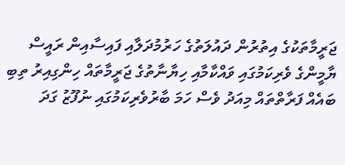ޖަރީމާތަކުގެ އިތުރުން ދައުލަތުގެ ހަރުމުދަލާއި ފައިސާއިން ރައީސް ޔާމީންގެ ވެރިކަމުގައި ވައްކާމާއި ހިޔާނާތުގެ ޖަރީމާތައް ހިންގިއިރު ތިބި ބައެއް ފަރާތްތައް މިއަދު ވެސް ހަމަ ބާރުވެރިކަމުގައި ނުފޫޒު ގަދަ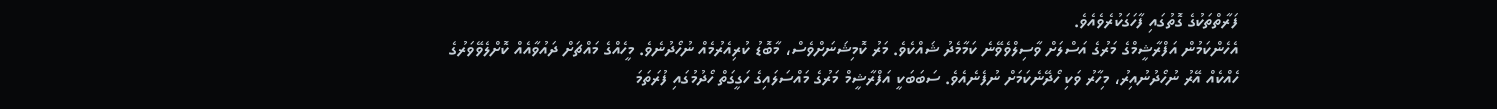ފަރާތްތަކުގެ ގޮތުގައި ފާހަގަކުރެވެއެވެ.
އެހެންކަމުން އަފްރާޝީމްގެ މަރުގެ އަސްލަށް ވާސިލްވެވޭނެ ކަމާމެދު ޝައްކެވެ. މަރު ކޮމިޝަނަށްވެސް، މާބޮޑު ކުރިއެރުމެއް ނުހޯދުނެވެ. މީހެއްގެ މައްޗަށް ދައުވާއެއް ކޮށްލެވޭވަރުގެ ހެއްކެއް އޭރު ނުހޯދުނުއިރު، މިހާރު ވަކި ހޯދޭނެކަމަށް ނުފެނެއެވެ. ސަބަބަކީ އަފްރާޝީމް މަރުގެ މައްސަލައިގެ ހަގީގަތް ހޯދުމުގައި ފުރަތަމަ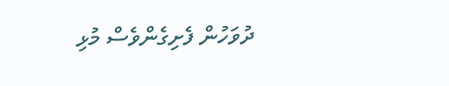ދުވަހުން ފެށިގެންވެސް މުޅި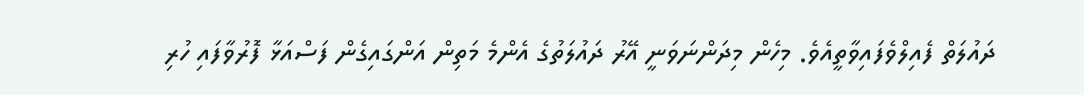ދައުލަތް ފެއިލްވެފައިވާތީއެވެ. މިހެން މިދަންނަވަނީ އޭރު ދައުލަތުގެ އެންމެ މަތިން އަންގައިގެން ފަސްއަޅާ ފޮރުވާފައި ހުރި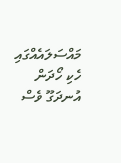މައްސަލައެއްގައި ހެކި ހޯދަން އުނދަގޫ ވެސް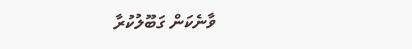ވާނެކަން ގަބޫލުކުރާ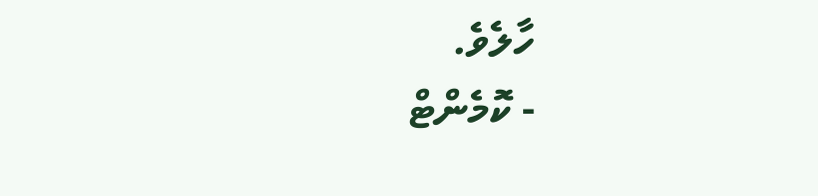ހާލެވެ.
- ކޮމެންޓް